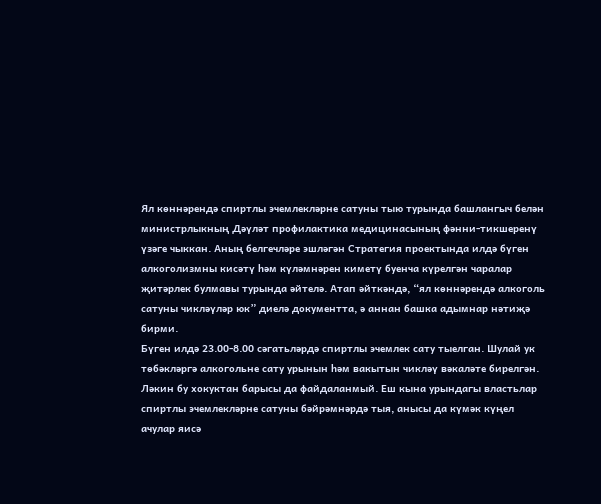Ял көннәрендә спиртлы эчемлекләрне сатуны тыю турында башлангыч белән министрлыкның Дәүләт профилактика медицинасының фәнни-тикшеренү үзәге чыккан. Аның белгечләре эшләгән Стратегия проектында илдә бүген алкоголизмны кисәтү һәм күләмнәрен киметү буенча күрелгән чаралар җитәрлек булмавы турында әйтелә. Атап әйткәндә, “ял көннәрендә алкоголь сатуны чикләүләр юк” диелә документта, ә аннан башка адымнар нәтиҗә бирми.
Бүген илдә 23.00-8.00 сәгатьләрдә спиртлы эчемлек сату тыелган. Шулай ук төбәкләргә алкогольне сату урынын һәм вакытын чикләү вәкаләте бирелгән. Ләкин бу хокуктан барысы да файдаланмый. Еш кына урындагы властьлар спиртлы эчемлекләрне сатуны бәйрәмнәрдә тыя, анысы да күмәк күңел ачулар яисә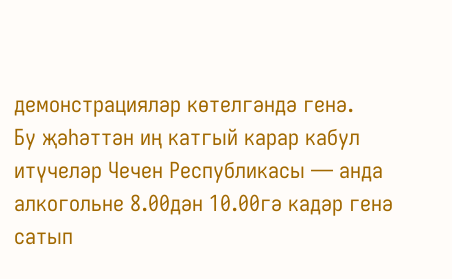демонстрацияләр көтелгәндә генә.
Бу җәһәттән иң катгый карар кабул итүчеләр Чечен Республикасы — анда алкогольне 8.00дән 10.00гә кадәр генә сатып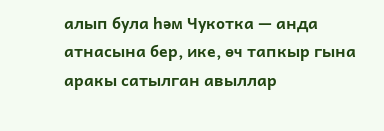алып була һәм Чукотка — анда атнасына бер, ике, өч тапкыр гына аракы сатылган авыллар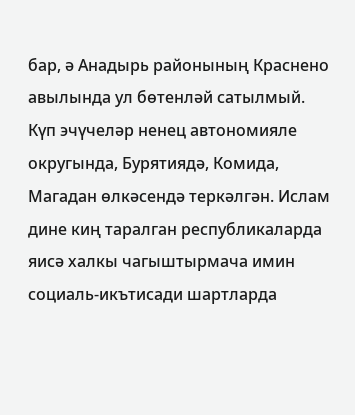бар, ә Анадырь районының Краснено авылында ул бөтенләй сатылмый. Күп эчүчеләр ненец автономияле округында, Бурятиядә, Комида, Магадан өлкәсендә теркәлгән. Ислам дине киң таралган республикаларда яисә халкы чагыштырмача имин социаль-икътисади шартларда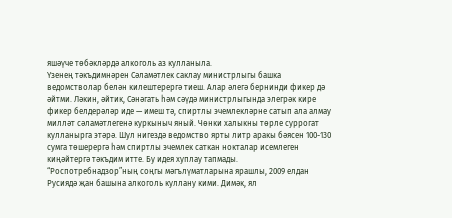яшәүче төбәкләрдә алкоголь аз кулланыла.
Үзенең тәкъдимнәрен Сәламәтлек саклау министрлыгы башка ведомстволар белән килештерергә тиеш. Алар әлегә бернинди фикер дә әйтми. Ләкин, әйтик, Сәнәгать һәм сәүдә министрлыгында элегрәк кире фикер белдерәләр иде — имеш тә, спиртлы эчемлекләрне сатып ала алмау милләт сәламәтлегенә куркыныч яный. Чөнки халыкны төрле суррогат кулланырга этәрә. Шул нигездә ведомство ярты литр аракы бәясен 100-130 сумга төшерергә һәм спиртлы эчемлек саткан нокталар исемлеген киңәйтергә тәкъдим итте. Бу идея хуплау тапмады.
“Роспотребнадзор”ның соңгы мәгълүматларына ярашлы, 2009 елдан Русиядә җан башына алкоголь куллану кими. Димәк, ял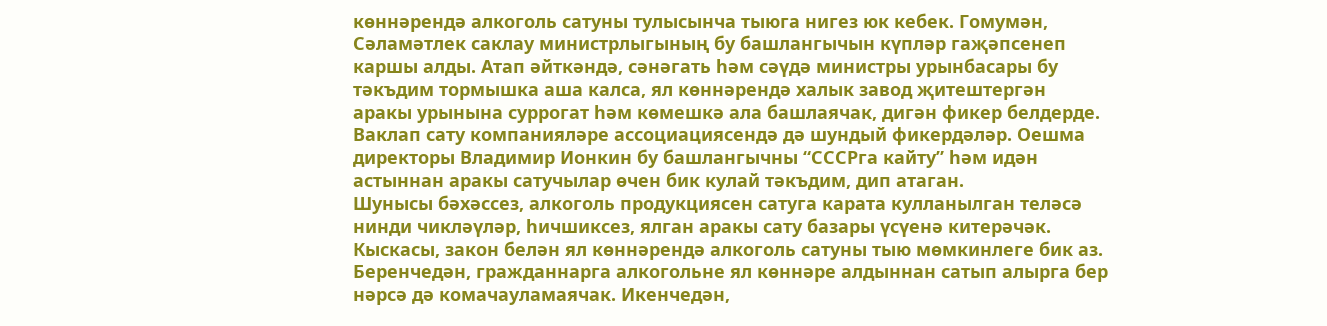көннәрендә алкоголь сатуны тулысынча тыюга нигез юк кебек. Гомумән, Сәламәтлек саклау министрлыгының бу башлангычын күпләр гаҗәпсенеп каршы алды. Атап әйткәндә, сәнәгать һәм сәүдә министры урынбасары бу тәкъдим тормышка аша калса, ял көннәрендә халык завод җитештергән аракы урынына суррогат һәм көмешкә ала башлаячак, дигән фикер белдерде. Ваклап сату компанияләре ассоциациясендә дә шундый фикердәләр. Оешма директоры Владимир Ионкин бу башлангычны “СССРга кайту” һәм идән астыннан аракы сатучылар өчен бик кулай тәкъдим, дип атаган.
Шунысы бәхәссез, алкоголь продукциясен сатуга карата кулланылган теләсә нинди чикләүләр, һичшиксез, ялган аракы сату базары үсүенә китерәчәк. Кыскасы, закон белән ял көннәрендә алкоголь сатуны тыю мөмкинлеге бик аз. Беренчедән, гражданнарга алкогольне ял көннәре алдыннан сатып алырга бер нәрсә дә комачауламаячак. Икенчедән,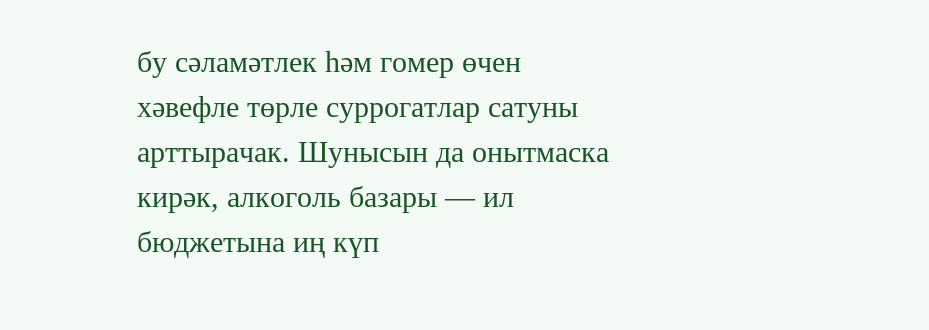бу сәламәтлек һәм гомер өчен хәвефле төрле суррогатлар сатуны арттырачак. Шунысын да онытмаска кирәк, алкоголь базары — ил бюджетына иң күп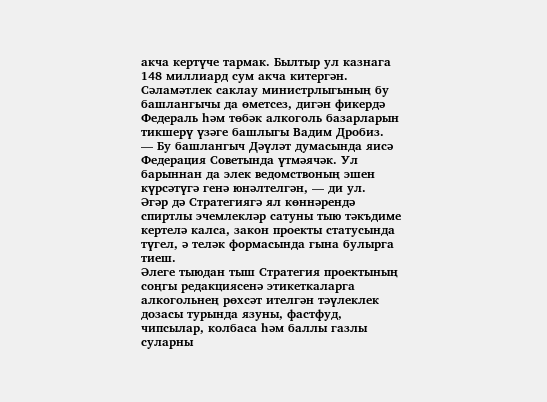акча кертүче тармак. Былтыр ул казнага 148 миллиард сум акча китергән.
Сәламәтлек саклау министрлыгының бу башлангычы да өметсез, дигән фикердә Федераль һәм төбәк алкоголь базарларын тикшерү үзәге башлыгы Вадим Дробиз.
— Бу башлангыч Дәүләт думасында яисә Федерация Советында үтмәячәк. Ул барыннан да элек ведомствоның эшен күрсәтүгә генә юнәлтелгән, — ди ул.
Әгәр дә Стратегиягә ял көннәрендә спиртлы эчемлекләр сатуны тыю тәкъдиме кертелә калса, закон проекты статусында түгел, ә теләк формасында гына булырга тиеш.
Әлеге тыюдан тыш Стратегия проектының соңгы редакциясенә этикеткаларга алкогольнең рөхсәт ителгән тәүлеклек дозасы турында язуны, фастфуд, чипсылар, колбаса һәм баллы газлы суларны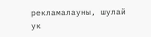рекламалауны, шулай ук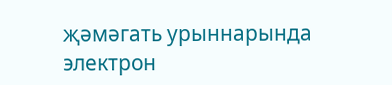җәмәгать урыннарында электрон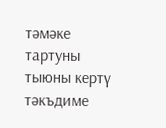тәмәке тартуны тыюны кертү тәкъдиме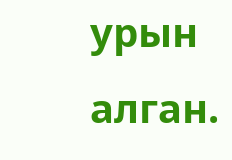урын алган.